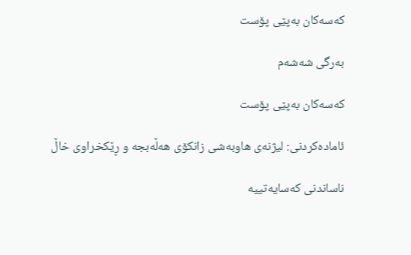کەسەکان بەپێی پۆست

بەرگی شەشەم

کەسەکان بەپێی پۆست

ئامادەکردنی: لیژنه‌ی هاوبه‌شی زانكۆی هه‌ڵه‌بجه‌ و ڕێكخراوی خاڵ

ناساندنی کەسایەتییە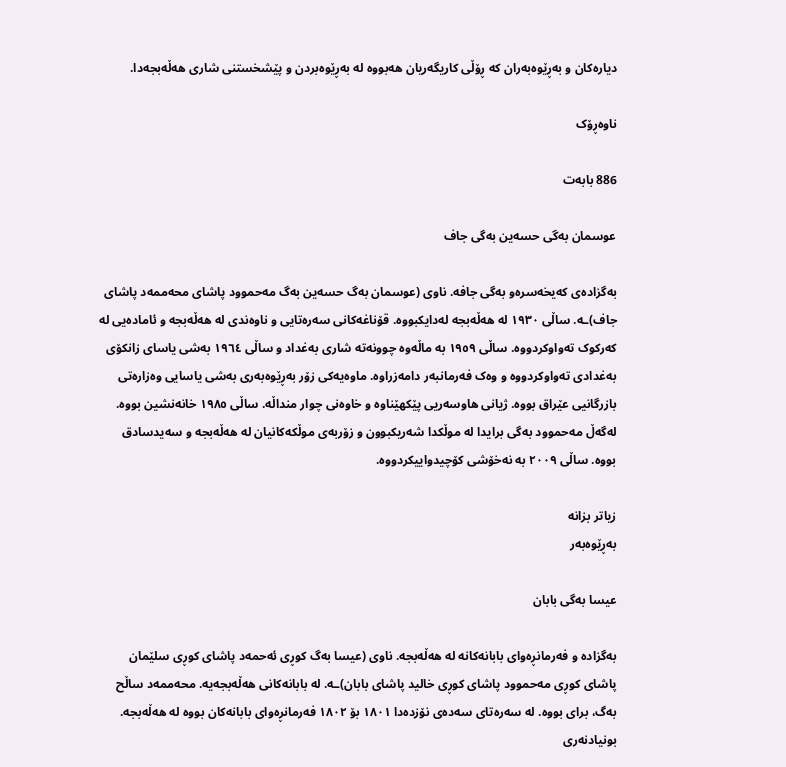دیارەکان و بەڕێوەبەران کە ڕۆڵی کاریگەریان هەبووە لە بەڕێوەبردن و پێشخستنی شاری هەڵەبجەدا.

ناوەڕۆک

886 بابەت

عوسمان بەگى حسەين بەگى جاف

بەگزادەی کەيخەسرەو بەگى جافە. ناوی (عوسمان بەگ حسەين بەگ مەحموود پاشاى محەممەد پاشاى جاف‌)ـە. ساڵی ١٩٣٠ لە هەڵەبجە لەدایکبووە. قۆناغەکانى سەرەتايى و ناوەندى لە هەڵەبجە و ئامادەيى لە کەرکوک تەواوکردووە. ساڵى ١٩٥٩ بە ماڵەوە چوونەتە شارى بەغداد و ساڵى ١٩٦٤ بەشى ياساى زانکۆى بەغدادى تەواوکردووە و وەک فەرمانبەر دامەزراوە. ماوەيەکى زۆر بەڕێوەبەرى بەشى ياسايى وەزارەتى بازرگانیی عێراق بووه. ژیانی هاوسەریی پێکهێناوە و خاوەنی چوار منداڵە. ساڵى ١٩٨٥ خانەنشين بووە. لەگەڵ مەحموود بەگى برايدا لە موڵکدا شەريکبوون و زۆربەى موڵکەکانيان لە هەڵەبجە و سەيدسادق بووە. ساڵی ٢٠٠٩ بە نەخۆشى کۆچیدواییکردووە.

زیاتر بزانە
بەڕێوەبەر

عيسا بەگى بابان

بەگزادە و فەرمانڕەوای بابانەکانە لە هەڵەبجە. ناوی (عيسا بەگ کوڕى ئەحمەد پاشاى کوڕى سلێمان پاشاى کوڕى مەحموود پاشاى کوڕى خاليد پاشاى بابان)ـه. لە بابانەکانى هەڵەبجەيە. محەممەد ساڵح بەگ، برای بووە. لە سەرەتاى سەدەى نۆزدەدا ١٨٠١ بۆ ١٨٠٢ فەرمانڕەواى بابانەکان بووە لە هەڵەبجە. بونيادنەرى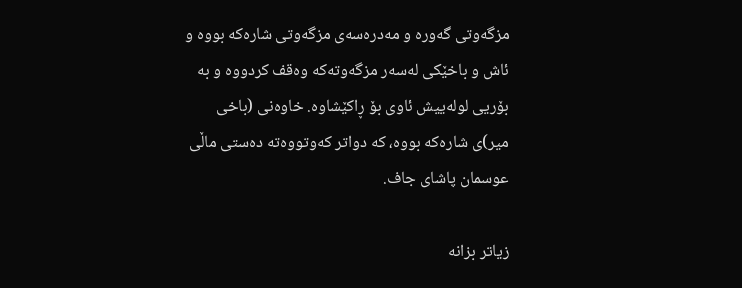مزگەوتى گەورە و مەدرەسەى مزگەوتی شارەکە بووە و ئاش و باخێکى لەسەر مزگەوتەکە وەقف کردووە و بە بۆریى لولەييش ئاوى بۆ ڕاکێشاوە. خاوەنی (باخى مير)ی شارەکە بووە، کە دواتر کەوتووەتە دەستى ماڵى عوسمان پاشاى جاف.

زیاتر بزانە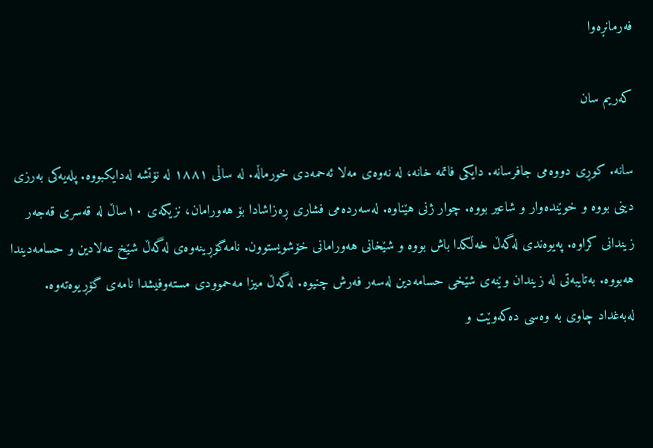فەرمانڕەوا

کەریم سان

سانە. کوڕی دووەمی جافرسانە. دایکی فاتمە خانە، لە نەوەی مەلا ئەحمەدی خورماڵە. لە ساڵی ١٨٨١ لە نۆتشە لەدایکبووە. پلەیەکی بەرزی دینی بووە و خوێندەوار و شاعیر بووە. چوار ژنی هێناوە. لەسەردەمی فشاری ڕەزاشادا بۆ هەورامان، نزیکەی ١٠ساڵ لە قەسری قەجەر زیندانی کراوە. پەیوەندی لەگەڵ خەڵکدا باش بووە و شێخانی هەورامانی خۆشویستوون. نامەگۆڕینەوەی لەگەڵ شێخ عەلادین و حسامەدیندا هەبووە. بەتایبەتی لە زیندان وێنەی شێخی حسامەدین لەسەر فەرش چنیوە. لەگەڵ میزا مەحموودی مستەوفیشدا نامەی گۆڕیوەتەوە. لەبەغداد چاوی بە وەسی دەکەوێت و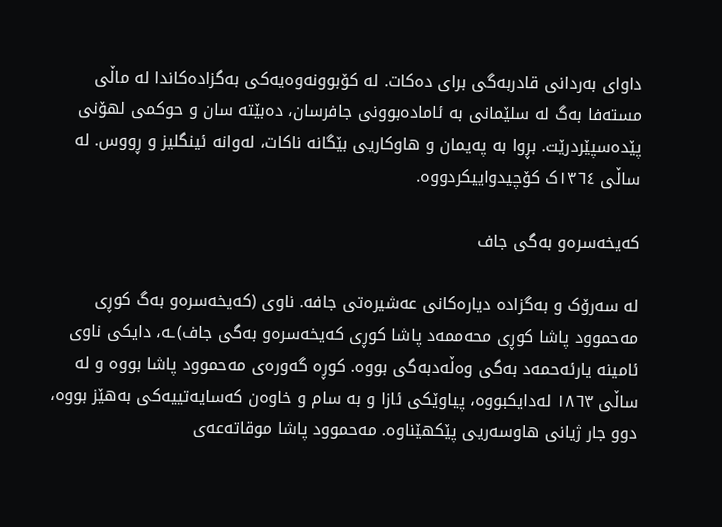داوای بەردانی قادربەگی برای دەکات. لە کۆبوونەوەیەکی بەگزادەکاندا لە ماڵی مستەفا بەگ لە سلێمانی بە ئامادەبوونی جافرسان، دەبێتە سان و حوکمی لهۆنی پێدەسپێردرێت. بڕوا بە پەیمان و هاوکاریی بێگانە ناکات، لەوانە ئینگلیز و ڕووس. لە ساڵی ١٣٦٤ک کۆچیدواییکردووە.

کەيخەسرەو بەگى جاف

لە سەرۆک و بەگزادە ديارەکانى عەشيرەتى جافە. ناوی (کەيخەسرەو بەگ کوڕى مەحموود پاشا کوڕى محەممەد پاشا کوڕى کەيخەسرەو بەگى جاف)ـە، دايکى ناوى ئامينە يارئەحمەد بەگى وەڵەدبەگى بووە. کوڕە گەورەى مەحموود پاشا بووە و لە ساڵى ١٨٦٣ لەدایکبووە، پياوێکى ئازا و بە سام و خاوەن کەسايەتييەکى بەهێز بووە، دوو جار ژیانی هاوسەریی پێکهێناوە. مەحموود پاشا موقاتەعەى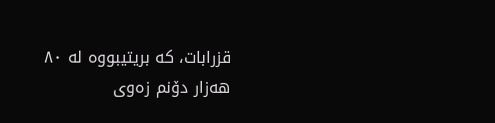قزرابات، کە بريتیبووە لە ٨٠ هەزار دۆنم زەوى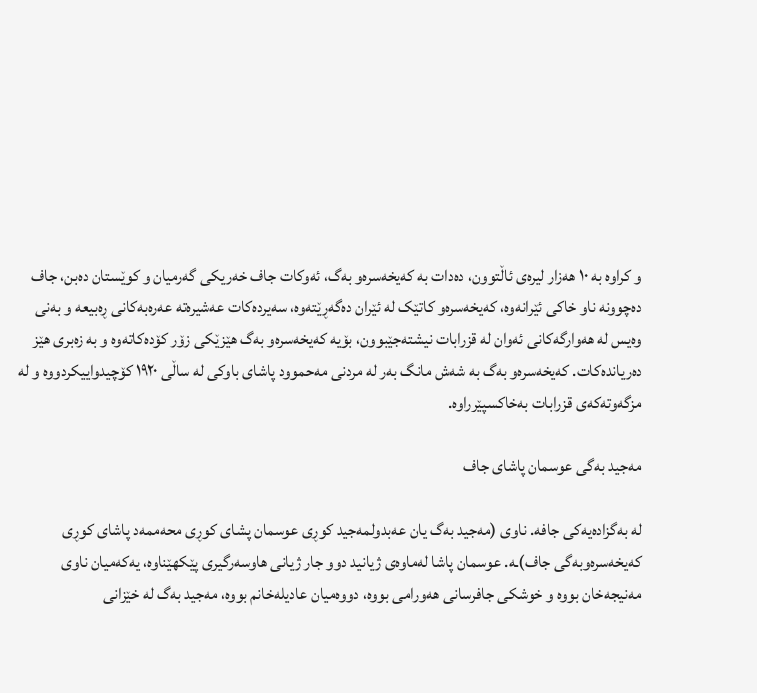و کراوە بە ١٠ هەزار ليرەى ئاڵتوون، دەدات بە کەيخەسرەو بەگ، ئەوکات جاف خەريکى گەرميان و کوێستان دەبن، جاف دەچوونە ناو خاکى ئێرانەوە، کەيخەسرەو کاتێک لە ئێران دەگەڕێتەوه،‌ سەيردەکات عەشيرەتە عەرەبەکانى ڕەبيعە و بەنى وەيس لە هەوارگەکانى ئەوان لە قزرابات نیشتەجێبوون، بۆيە کەيخەسرەو بەگ هێزێکى زۆر کۆدەکاتەوە و بە زەبرى هێز دەرياندەکات. کەيخەسرەو بەگ بە شەش مانگ بەر لە مردنى مەحموود پاشاى باوکى لە ساڵى ١٩٢٠ کۆچیدواییکردووە و لە مزگەوتەکەى قزرابات بەخاکسپێرراوە.

مەجيد بەگى عوسمان پاشاى جاف

لە بەگزادەیەکی جافە. ناوی (مەجيد بەگ يان عەبدولمەجيد کوڕى عوسمان پشاى کوڕى محەممەد پاشاى کوڕى کەيخەسرەوبەگى جاف)ـە. عوسمان پاشا لەماوەی‌ ژيانيد دوو جار ژيانى هاوسەرگيرى پێکهێناوە، يەکەميان ناوى مەنيجەخان بووە و خوشکى جافرسانى هەورامى بووە، دووەميان عاديلەخانم بووە، مەجيد بەگ لە خێزانى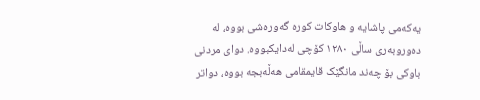يەکەمى پاشايە و هاوکات کورە گەورەشى بووە، لە دەوروبەری ساڵى ١٢٨٠ کۆچی لەدایکبووه. دواى مردنى باوکی بۆ چەند مانگێک قايمقامى هەڵەبجە بووە، دواتر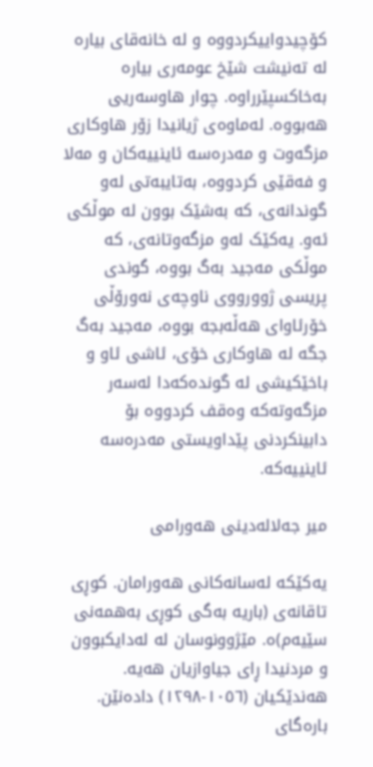کۆچیدواییکردووە و لە خانەقاى بيارە لە تەنيشت شێخ عومەرى بيارە بەخاکسپێرراوە. چوار هاوسەریی هەبووە. لەماوەى ژيانيدا زۆر هاوکارى مزگەوت و مەدرەسە ئاينييەکان و مەلا و فەقێى کردووە، بەتايبەتى لەو گوندانەى، کە بەشێک بوون لە موڵکى ئەو. يەکێک لەو مزگەوتانەى، کە موڵکى مەجيد بەگ بووه،‌ گوندى پريسى ژوورووى ناوچەى نەورۆڵى خۆرئاواى هەڵەبجە بووە، مەجيد بەگ جگە لە هاوکارى خۆى، ئاشى ئاو و باخێکیشى لە گوندەکەدا لەسەر مزگەوتەکە وەقف کردووە بۆ دابینکردنی پێداويستى مەدرەسە ئاينييەکە.

میر جەلالەدینی هەورامی

یەکێکە لەسانەکانی هەورامان. کوڕی تاقانەی (باریە بەگی کوڕی بەهمەنی سێیەم)ە. مێژوونوسان لە لەدایکبوون و مردنیدا ڕای جیاوازیان هەیە. هەندێکیان (١٠٥٦-١٢٩٨) دادەنێن. بارەگای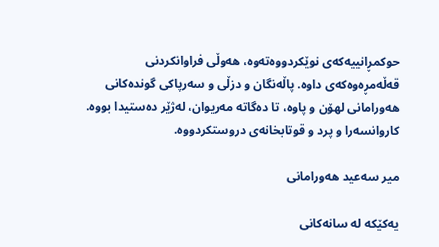حوکمڕانییەکەی نوێکردووەتەوە، هەوڵی فراوانکردنی قەڵەمڕەوەکەی داوە. پاڵەنگان و دزڵی و سەرپاکی گوندەکانی هەورامانی لهۆن و پاوە، تا دەگاتە مەریوان، لەژێر دەستیدا بووە. کاروانسەرا و پرد و قوتابخانەی دروستکردووە.

میر سەعید هەورامانی

یەکێکە لە سانەکانی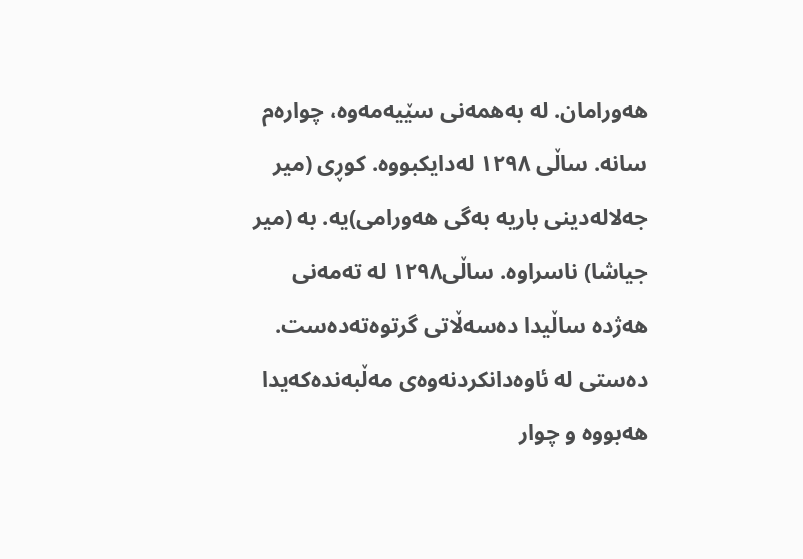هەورامان. لە بەهمەنی سێیەمەوە، چوارەم سانە. ساڵی ١٢٩٨ لەدایکبووە. کوڕی (میر جەلالەدینی باریە بەگی هەورامی)یە. بە (میر جیاشا) ناسراوە. ساڵی١٢٩٨ لە تەمەنی هەژدە ساڵیدا دەسەڵاتی گرتوەتەدەست. دەستی لە ئاوەدانکردنەوەی مەڵبەندەکەیدا هەبووە و چوار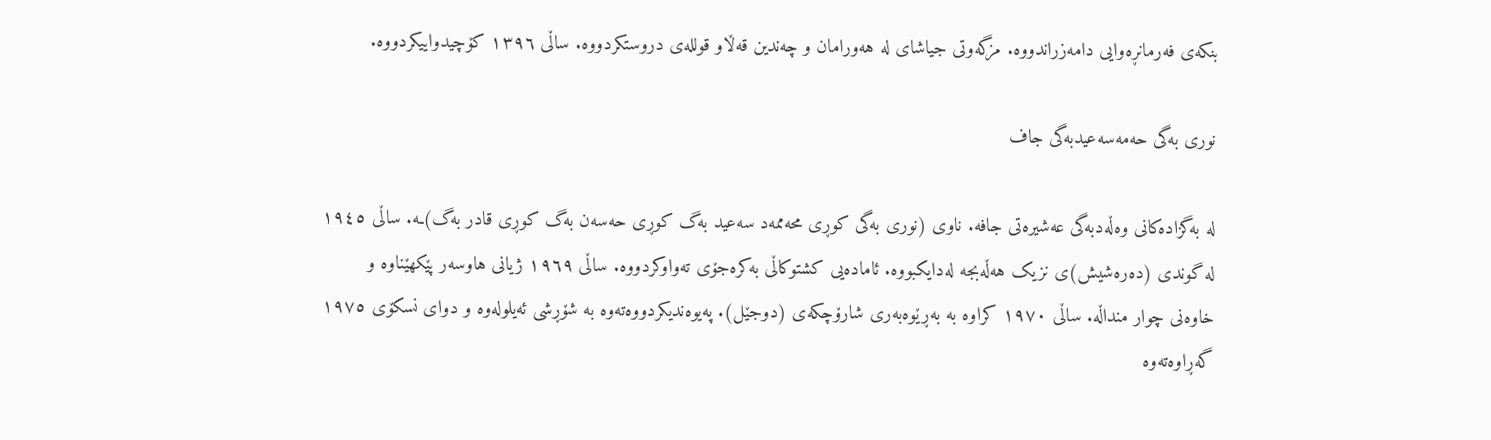بنکەی فەرمانڕەوایی دامەزراندووە. مزگەوتی جیاشای لە هەورامان و چەندین قەڵاو قوللەی دروستکردووە. ساڵی ١٣٩٦ کۆچیدواییکردووە.

نوری بەگی حەمەسەعیدبەگی جاف

لە بەگزادەکانى وەڵەدبەگى عەشيرەتى جافە. ناوی (نوری بەگی کوڕى محەممەد سەعيد بەگ کوڕى حەسەن بەگ کوڕى قادر بەگ)ـە. ساڵی ١٩٤٥ لە گوندى (دەرەشيش)ى نزیک هەڵەبجە لەدایکبووە. ئامادەیی کشتوکاڵی بەکرەجۆی تەواوکردووە. ساڵی ١٩٦٩ ژيانى هاوسەر پێکهێناوە و خاوەنی چوار منداڵە‌. ساڵی ١٩٧٠ کراوە بە بەڕێوەبەری شارۆچکەی (دوجێل). پەیوەندیکردووەتەوە به شۆڕشی ئەیلولەوە و دوای نسکۆی ١٩٧٥ گەڕاوەتەوە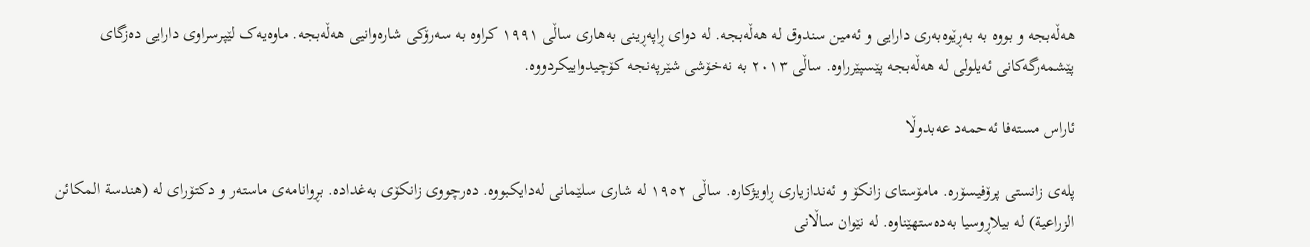هەڵەبجە و بووە بە بەڕێوەبەری دارایی و ئەمین سندوق له هەڵەبجە. له دوای ڕاپەڕینى بەهارى ساڵى ١٩٩١ کراوە بە سەرۆکی شارەوانیی هەڵەبجە. ماوەیەک لێپرسراوی دارایی دەزگای پێشمەرگەکانی ئەیلولی له هەڵەبجە پێسپێرراوە. ساڵی ٢٠١٣ بە نەخۆشی شێرپەنجە کۆچیدواییکردووە.

ئاراس مستەفا ئەحمەد عەبدوڵا

پلەی زانستی پرۆفیسۆرە. مامۆستاى زانکۆ و ئەندازيارى ڕاويژکارە. ساڵی ١٩٥٢ لە شاری سلێمانی لەدایکبووە. دەرچووی زانکۆی بەغدادە. بڕوانامەی ماستەر و دکتۆرای لە (هندسة المکائن الزراعية) لە بيلاڕوسيا بەدەستهێناوە. لە نێوان ساڵانی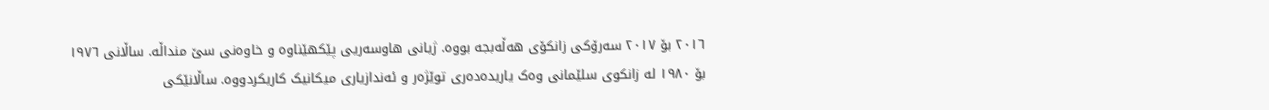٢٠١٦ بۆ ٢٠١٧ سەرۆکی زانکۆی هەڵەبجە بووە. ژیانی هاوسەریی پێکهێناوە و خاوەنی سێ منداڵە. ساڵانی ١٩٧٦ بۆ ١٩٨٠ له زانکوى سلێمانى وەک یاریدەدەری توێژەر و ئەندازيارى ميکانيک کاریکردووە. ساڵانێکی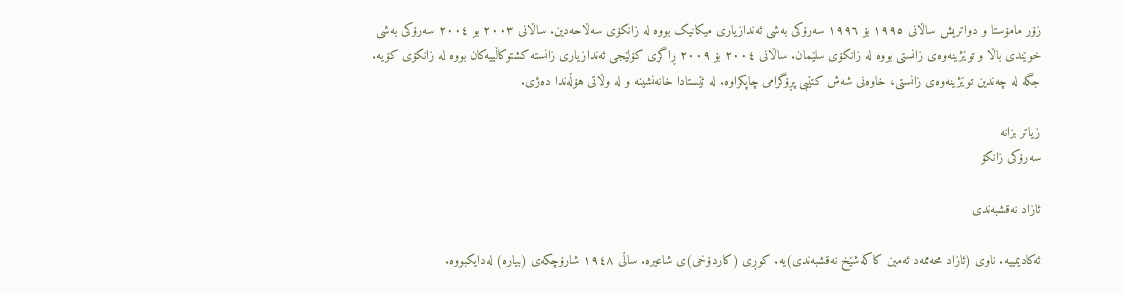زۆر مامۆستا و دواتریش ساڵانی ١٩٩٥ بۆ ١٩٩٦ سەرۆکی بەشى ئەندازيارى ميکانيک بووه لە زانکۆی سەڵاحەدین. ساڵانی ٢٠٠٣ بو ٢٠٠٤ سەرۆکى بەشی خوێندى باڵا و توێژينەوەى زانستى بووه له زانکۆى سلێمان. ساڵانی ٢٠٠٤ بۆ ٢٠٠٩ ڕاگرى کۆلێجى ئەندازيارى زانسته کشتوکاڵيیەکان بووه له زانکۆى کۆيه. جگە لە چەندین توێژینەوەی زانستی، خاوەنی شەش کتێبی پڕۆگرامی چاپکراوه. لە ئێستادا خانەنشینە و لە وڵاتی هۆڵەندا دەژی.

زیاتر بزانە
سەرۆکی زانکۆ

ئازاد نەقشبەندی

ئەکادیمییە. ناوی (ئازاد محەممەد ئەمين کاکەشێخ نەقشبەندى)یە. کوڕی (کاردۆخی)ی شاعیرە. ساڵی ١٩٤٨ شارۆچکەی (بيارە) لەدایکبووە.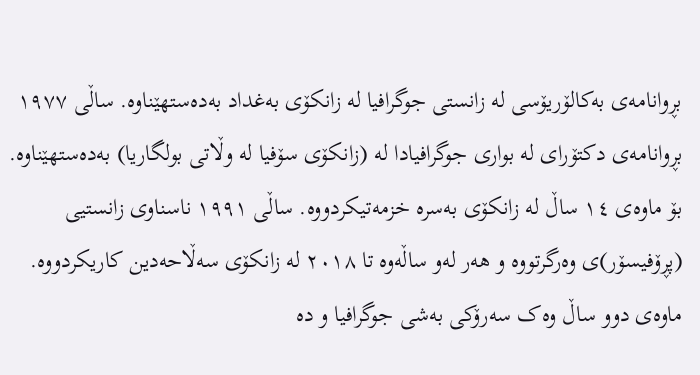بڕوانامەى بەکالۆريۆسی لە زانستى جوگرافيا لە زانکۆى بەغداد بەدەستهێناوە. ساڵى ١٩٧٧ بڕوانامەى دکتۆراى لە بوارى جوگرافيادا لە (زانکۆى سۆفيا لە وڵاتى بولگاريا) بەدەستهێناوە. بۆ ماوەى ١٤ ساڵ لە زانکۆى بەسرە خزمەتیکردووه. ساڵى ١٩٩١ ناسناوى زانستیى (پڕۆفيسۆر)ى وەرگرتووە و هەر لەو ساڵەوە تا ٢٠١٨ لە زانکۆى سەڵاحەدین کاریکردووە. ماوەى دوو ساڵ وەک سەرۆکى بەشى جوگرافيا و دە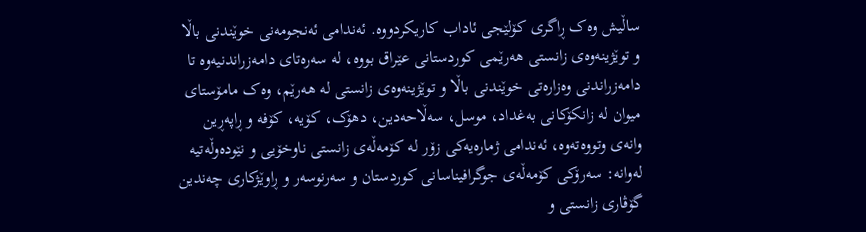ساڵیش وەک ڕاگرى کۆلێجى ئاداب‌ کاریکردووە. ئەندامى ئەنجومەنى خوێندنى باڵا و توێژينەوەى زانستى هەرێمى کوردستانى عێراق بووە، لە سەرەتاى دامەزراندنيەوە تا دامەزراندنى وەزارەتى خوێندنى باڵا و توێژينەوەى زانستى لە هەرێم، وەک مامۆستاى ميوان لە زانکۆکانى بەغداد، موسل، سەڵاحەدين، دهۆک، کۆيە، کۆفە و ڕاپەڕين وانەى وتووەتەوە، ئەندامى ژمارەيەکى زۆر لە کۆمەڵەى زانستى ناوخۆيى و نێودەوڵەتيە لەوانه: سەرۆکى کۆمەڵەى جوگرافيناسانى کوردستان‌ و سەرنوسەر و ڕاوێژکارى چەندين گۆڤارى زانستى و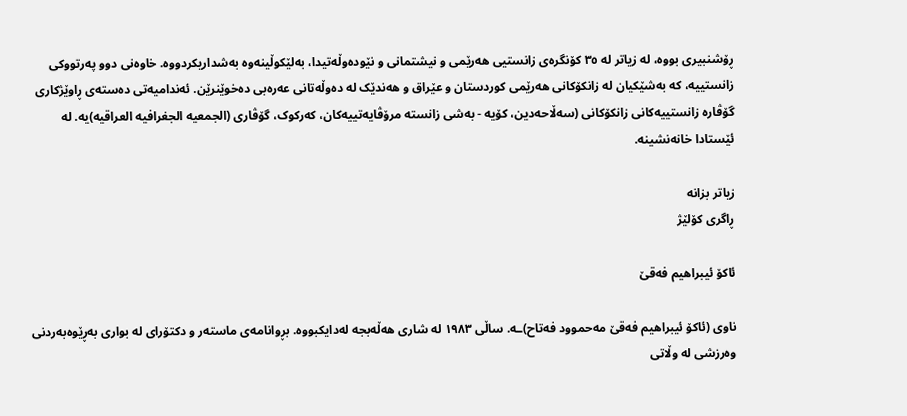ڕۆشنبيرى بووە، لە زياتر لە ٣٥ کۆنگرەى زانستیى هەرێمى و نيشتمانى و نێودەوڵەتیدا، بەلێکوڵينەوە بەشداریکردووە. خاوەنى دوو پەرتووکى زانستييە، کە بەشێکيان لە زانکۆکانى هەرێمى کوردستان و عێراق و هەندێک لە دەوڵەتانى عەرەبى دەخوێنرێن. ئەنداميەتى دەستەى ڕاوێژکارى گۆڤارە زانستيیەکانى زانکۆکانى (سەڵاحەدین، کۆيە - بەشى زانستە مرۆڤايەتييەکان، کەرکوک، گۆڤارى (الجمعيە الجغرافيە العراقيه)يە. لە ئێستادا خانەنشینە.

زیاتر بزانە
ڕاگری کۆلێژ

ئاکۆ ئیبراهیم فەقێ

ناوی (ئاکۆ ئیبراهیم فەقێ مەحموود فەتاح)ـە. ساڵی ١٩٨٣ لە شاری هەڵەبجە لەدایکبووە. بڕوانامەی ماستەر و دکتۆرای لە بواری بەڕێوەبەردنی وەرزشی لە وڵاتی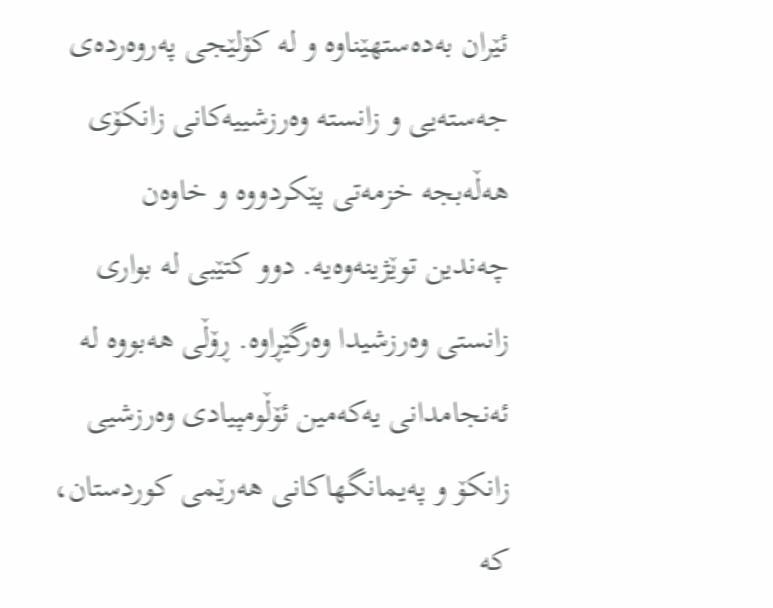ئێران بەدەستهێناوە و لە کۆلێجى پەروەردەى جەستەيى و زانستە وەرزشييەکانى زانکۆى هەڵەبجه خزمەتی پێکردووه و خاوەن چەندين توێژينەوەیه. دوو کتێبی لە بوارى زانستى وەرزشیدا وەرگێڕاوە. ڕۆڵی هەبووە لە ئەنجامدانى يەکەمين ئۆڵومپيادى وەرزشیى زانکۆ و پەيمانگهاکانى هەرێمى کوردستان، کە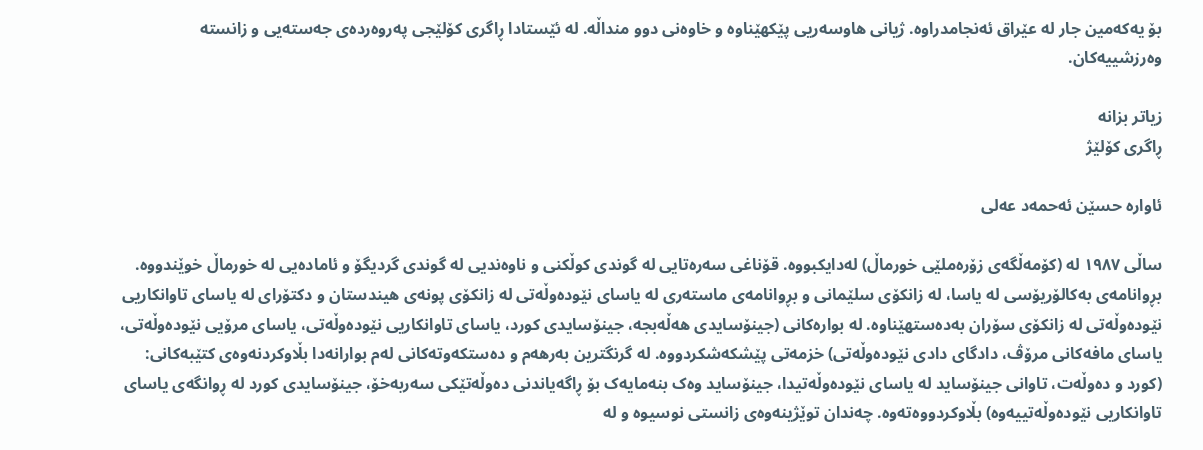بۆ يەکەمين جار لە عێراق ئەنجامدراوە. ژیانی هاوسەریی پێکهێناوە و خاوەنی دوو منداڵە. لە ئێستادا ڕاگرى کۆلێجى پەروەردەی جەستەیی و زانستە وەرزشییەکان‌.

زیاتر بزانە
ڕاگری کۆلێژ

ئاوارە حسێن ئەحمەد عەلی

ساڵی ١٩٨٧ لە (کۆمەڵگەی زۆرەملێی خورماڵ) لەدایکبووە. قۆناغی سەرەتایی لە گوندی کوڵکنی و ناوەندیی لە گوندی گردیگۆ و ئامادەیی لە خورماڵ خوێندووە. بڕوانامەی بەکالۆریۆسی لە یاسا، لە زانکۆی سلێمانی و بڕوانامەی ماستەری لە یاسای نێودەوڵەتی لە زانکۆی پونەی هیندستان و دکتۆرای لە یاسای تاوانکاریی نێودەوڵەتی لە زانکۆی سۆران بەدەستهێناوە. لە بوارەکانی (جینۆسایدی هەڵەبجە، جینۆسایدی کورد، یاسای تاوانکاریی نێودەوڵەتی، یاسای مرۆیی نێودەوڵەتی، یاسای مافەکانی مرۆڤ، دادگای دادی نێودەوڵەتی) خزمەتی پێشکەشکردووە. لە گرنگترین بەرهەم و دەستکەوتەکانی لەم بوارانەدا بڵاوکردنەوەی کتێبەکانی: (کورد و دەوڵەت، تاوانی جینۆساید لە یاسای نێودەوڵەتیدا، جینۆساید وەک بنەمایەک بۆ ڕاگەیاندنی دەوڵەتێکی سەربەخۆ، جینۆسایدی کورد لە ڕوانگەی یاسای تاوانکاریی نێودەوڵەتییەوە) بڵاوکردووەتەوە. چەندان توێژینەوەی زانستی نوسیوە و لە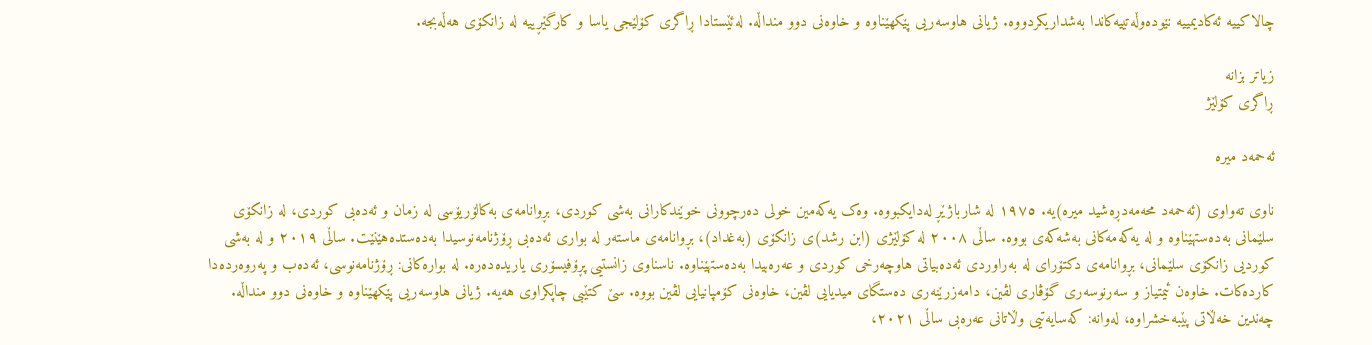چالاکییە ئەکادیمییە نێودەوڵەتییەکاندا بەشداریکردووە. ژیانی هاوسەریی پێکهێناوە و خاوەنی دوو منداڵە. لەئێستادا ڕاگری کۆلێجی یاسا و کارگێڕییە لە زانکۆی هەڵەبجە.

زیاتر بزانە
ڕاگری کۆلێژ

ئەحمەد میرە

ناوی تەواوی (ئەحمەد محەمەدڕەشید میرە)یە. ١٩٧٥ لە شارباژێڕ لەدایکبووە. وەک یەکەمین خولی دەرچوونی خوێندکارانی بەشی کوردی، بڕوانامەی بەکالۆریۆسی لە زمان و ئەدەبی کوردی، لە زانکۆی سلێمانی بەدەستهێناوە و لە یەکەمەکانی بەشەکەی بووە. ساڵی ٢٠٠٨ لە کۆلێژی (ابن رشد)ی زانکۆی (بەغداد)، بڕوانامەی ماستەر لە بواری ئەدەبی ڕۆژنامەنوسیدا بەدەستدەهێنێت. ساڵی ٢٠١٩ و لە بەشی کوردیی زانکۆی سلێمانی، بڕوانامەی دکتۆرای لە بەراوردی ئەدەبیاتی هاوچەرخی کوردی و عەرەبیدا بەدەستهێناوە. ناسناوی زانستیی پڕۆفیسۆری یاریدەدەرە. لە بوارەکانی: ڕۆژنامەنوسی، ئەدەب و پەروەردەدا کاردەکات. خاوەن ئیمتیاز و سەرنوسەری گۆڤاری لڤین، دامەزرێنەری دەستگای میدیایی لڤین، خاوەنی کۆمپانیایی لڤین بووە. سێ کتێبی چاپکراوی هەیە. ژیانی هاوسەریی پێکهێناوە و خاوەنی دوو منداڵە. چەندین خەڵاتی پێبەخشراوە، لەوانە: کەسایەتیی وڵاتانی عەرەبی ساڵی ٢٠٢١،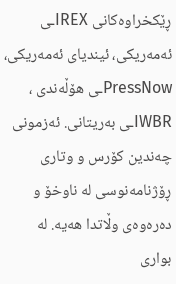ڕێکخراوەکانی IREXـی ئەمەریکی، ئیندیای ئەمەریکی، PressNowـی هۆڵەندی ، IWBRـی بەریتانی. ئەزمونی چەندین کۆرس و وتاری ڕۆژنامەنوسی لە ناوخۆ و دەرەوەی وڵاتدا هەیە. لە بواری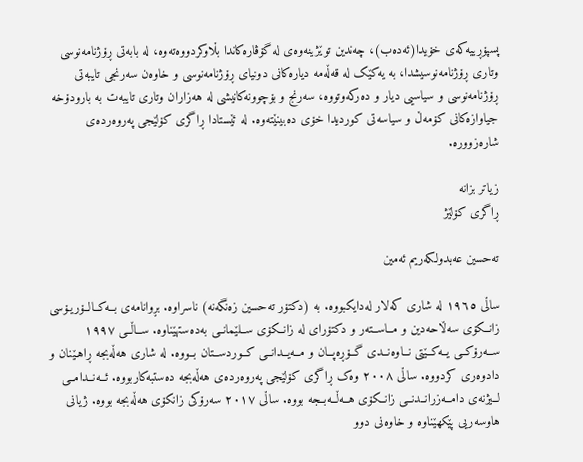پسپۆڕییەکەی خۆیدا(ئەدەب)، چەندین توێژینەوەی لە گۆڤارەکاندا بڵاوکردووەتەوە، لە بابەتی ڕۆژنامەنوسی وتاری ڕۆژنامەنوسیشدا، بە یەکێک لە قەڵەمە دیارەکانی دونیای ڕۆژنامەنوسی و خاوەن سەرنجی تایبەتی ڕۆژنامەنوسی و سیاسیی دیار و دەرکەوتووە، سەرنج و بۆچوونەکانیشی لە هەزاران وتاری تایبەت بە بارودۆخە جیاوازەکانی کۆمەڵ و سیاسەتی کوردیدا خۆی دەبینێتەوە. لە ئێستادا ڕاگرى کۆلێجى پەروەردەی شارەزوورە‌.

زیاتر بزانە
ڕاگری کۆلێژ

تەحسین عەبدولکەریم ئەمین

ساڵی ١٩٦٥ لە شاری کەلار لەدایکبووە. بە (دکتۆر تەحسین زەنگەنە) ناسراوە. بڕوانامەی بــەکــالــۆریـۆسی زانــکۆی سەڵاحەدین و مــاســتەر و دکتۆرای لە زانــکۆی ســلێمانــی بەدەستهێناوە. ســاڵــی ١٩٩٧ ســەرۆکــی یــەکــێتی نــاوەنــدی گــۆڕەپــان و مــەیــدانــی کــوردســتان بــووە. لە شاری هەڵەبجە ڕاهـێنان و دادوەری کردووە. ساڵی ٢٠٠٨ وەک ڕاگری کۆلێجی پەروەردەی هەڵەبجە دەستبەکاربووە. ئــەنــدامــی لــیژنەی دامــەزرانــدنــی زانــکۆی هــەڵــەبــجە بووە. ساڵی ٢٠١٧ سەرۆکی زانکۆی هەڵەبجە بووە. ژیانی هاوسەریی پێکهێناوە و خاوەنی دوو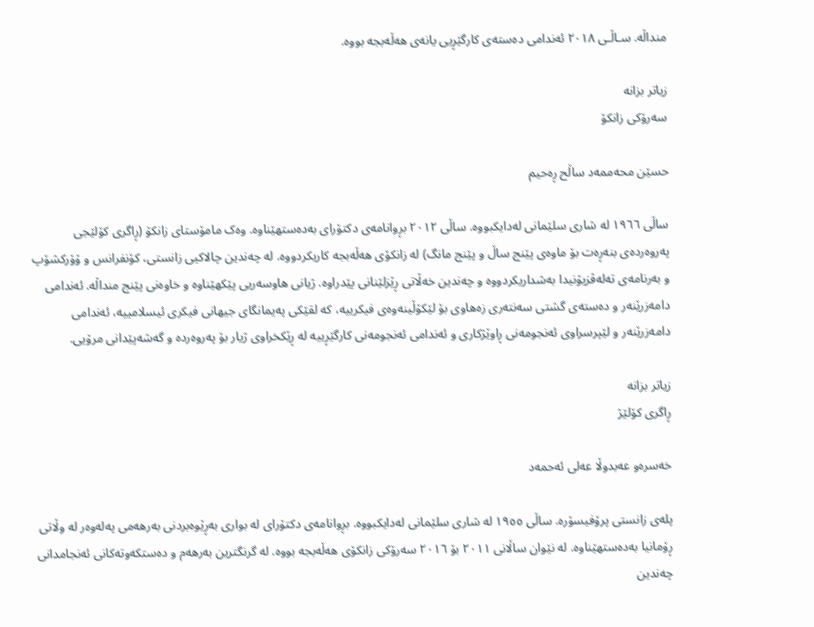منداڵە. سـاڵـی ٢٠١٨ ئەندامی دەستەی کارگێڕیی یانەی هەڵەبجە بووە.

زیاتر بزانە
سەرۆکی زانکۆ

حسێن محەممەد ساڵح ڕەحیم

ساڵی ١٩٦٦ لە شاری سلێمانی لەدایکبووە. ساڵی ٢٠١٢ بڕوانامەی دکتۆرای بەدەستهێناوە. وەک مامۆستای زانکۆ (ڕاگری کۆلێجی پەروەردەی بنەڕەت بۆ ماوەی پێنج ساڵ و پێنج مانگ) لە زانکۆی هەڵەبجە کاریکردووە. لە چەندین چالاکیی زانستی، کۆنفرانس و ۆۆرکشۆپ و بەرنامەی تەلەڤزیۆنیدا بەشداریکردووە و چەندین خەڵاتی ڕێزلێنانی پێدراوە‌. ژیانی هاوسەریی پێکهێناوە و خاوەنی پێنج منداڵە. ئەندامی دامەزرێنەر و دەستەی گشتی سەنتەری زەهاوی بۆ لێکۆڵینەوەی فیکرییه،‌ کە لقێکی پەیمانگای جیهانی فیکری ئیسلامییە، ئەندامی دامەزرێنەر و لێپرسراوی ئەنجومەنی ڕاوێژکاری و ئەندامی ئەنجومەنی کارگێڕییە لە ڕێکخراوی ژیار بۆ پەروەردە و گەشەپێدانی مرۆیی.

زیاتر بزانە
ڕاگری کۆلێژ

خەسرەو عەبدوڵا عەلی ئەحمەد

پلەی زانستی پرۆفیسۆرە. ساڵی ١٩٥٥ لە شاری سلێمانی لەدایکبووە. بڕوانامەی دکتۆرای له بواری بەڕێوەبردنی بەرهەمی پەلەوەر لە‌ وڵاتی ڕۆمانیا بەدەستهێناوە. لە نێوان ساڵانی ٢٠١١ بۆ ٢٠١٦ سەرۆکی زانکۆی هەڵەبجە بووە. لە گرنگترین بەرهەم و دەستکەوتەکانی ئەنجامدانی چەندین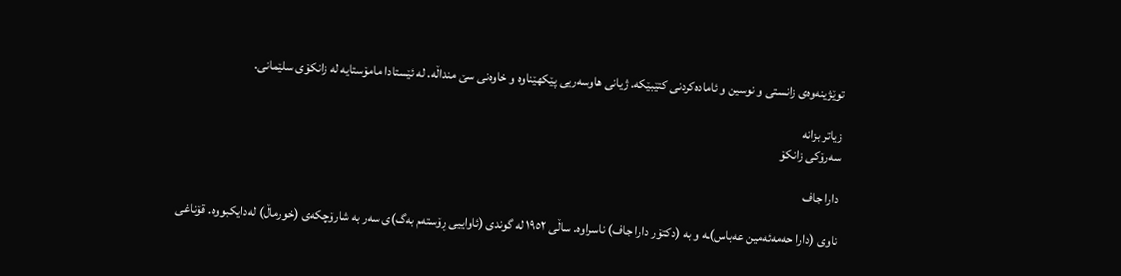توێژینەوەی زانستی و نوسین و ئامادەکردنی کتێبێکە. ژیانی هاوسەریی پێکهێناوە و خاوەنی سێ منداڵە. لە ئێستادا مامۆستایە لە زانکۆی سلێمانی.

زیاتر بزانە
سەرۆکی زانکۆ

دارا جاف

ناوی (دارا حەمەئەمین عەباس)ـە و به (دکتۆر دارا جاف) ناسراوە. ساڵی ١٩٥٢ له ‌گوندی (ئاواییی ڕۆستەم بەگ)ی سەر بە شارۆچکەی (خورماڵ) لەدایکبووە. قۆناغی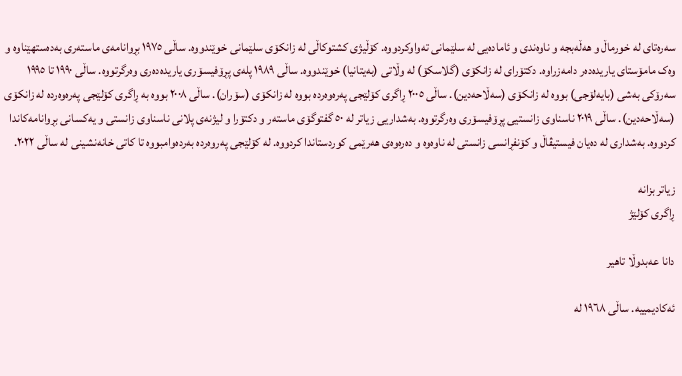سەرەتای لە خورماڵ و هەڵەبجه و ناوەندی و ئامادەیی لە سلێمانی تەواوکردووە. کۆڵیژی کشتوکاڵی لە زانکۆی سلێمانی خوێندووە. ساڵی ١٩٧٥ بڕوانامەی ماستەری بەدەستهێناوە و وەک مامۆستای یاریدەدەر دامەزراوە. دکتۆرای لە زانکۆی (گلاسکۆ) له وڵاتی (بەیتانیا) خوێندووە. ساڵی ١٩٨٩ پلەی پڕۆفیسۆری یاریدەدەری وەرگرتووە. ساڵی ١٩٩٠ تا ١٩٩٥ سەرۆکی بەشی (بایەلۆجی) بووە له ‌زانکۆی (سەڵاحەدین). ساڵی ٢٠٠٥ ڕاگری کۆلێجی پەرەوەردە بووە لە زانکۆی (سۆران). ساڵی ٢٠٠٨ بووە بە ڕاگری کۆلێجی پەرەوەردە لە زانکۆی (سەڵاحەدین). ساڵی ٢٠١٩ ناسناوی زانستیی پڕۆفیسۆری وەرگرتووە. بەشداریی زیاتر لە ٥٠ گفتوگۆی ماستەر و دکتۆرا و لیژنەی پلانی ناسناوی زانستی و یەکسانی بڕوانامەکاندا کردووە. بەشداری لە دەیان فیستیڤاڵ و کۆنفڕانسی زانستی له ‌ناوەوە و دەرەوەی هەرێمی کوردستاندا کردووە. له ‌کۆلێجی پەروەردە بەردەوامبووە تا کاتی خانەنشینی لە ساڵی ٢٠٢٢.

زیاتر بزانە
ڕاگری کۆلێژ

دانا عەبدوڵا تاهیر

ئەکادیمییە. ساڵی ١٩٦٨ لە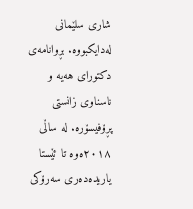شاری سلێمانی لەدایکبووە. بڕوانامەی دکتورای هەیە و ناسناوی زانستی پڕۆفیسۆرە. لە ساڵی ٢٠١٨ەوە تا ئێستا یاریدەدەری سەرۆکی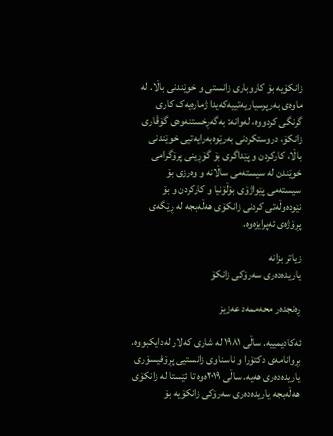زانکۆیە بۆ کاروبارى زانستى و خوێندنی باڵا. لە ماوەى بەرپرسیاریەتییەکەیدا ژمارەیەک کاری گرنگی کردووە، لەوانە: بەگەڕخستنەوەى گۆڤارى زانکۆ، دروستکردنى بەرێوەبەرایەتیى خوێندنى باڵا، کارکردن و پێداگرى بۆ گۆڕینى پرۆگرامى خوێندن لە سیستەمى ساڵانە و وەرزى بۆ سیستەمى پێواژۆى بۆڵۆنیا و کارکردن و بۆ نێودەوڵەتی کردنى زانکۆى هەڵەبجە لە ڕێگەى پڕۆژەى ئەپرایزەوە.

زیاتر بزانە
یاریدەدەری سەرۆکی زانکۆ

ڕەنجدەر محەممەد عەزیز

ئەکادیمییە. ساڵی ١٩٨١ لە شاری کەلار لەدایکبووە. بڕوانامەی دکتۆرا و ناسناوی زانستیی پڕۆفیسۆری یاریدەدەری هەیە. ساڵی ٢٠١٩ەوە تا ئێستا لە زانکۆی هەڵەبجە یاریدەدەری سەرۆکی زانکۆیە بۆ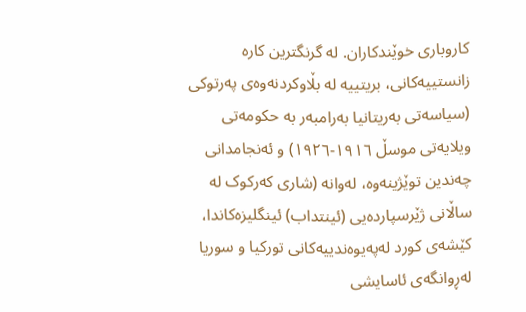کاروباری خوێندکاران. لە گرنگترین کارە زانستییەکانی، بریتییە لە بڵاوکردنەوەی پەرتوکی (سیاسەتی بەریتانیا بەرامبەر بە حکومەتی ویلایەتی موسڵ ١٩١٦-١٩٢٦) و ئەنجامدانی چەندین توێژینەوە، لەوانە (شاری کەرکوک لە ساڵانی ژێرسپاردەیی (ئینتداب) ئینگلیزەکاندا، کێشەی کورد لەپەیوەندییەکانی تورکیا ‌و سوریا لەڕوانگەی ئاسایشی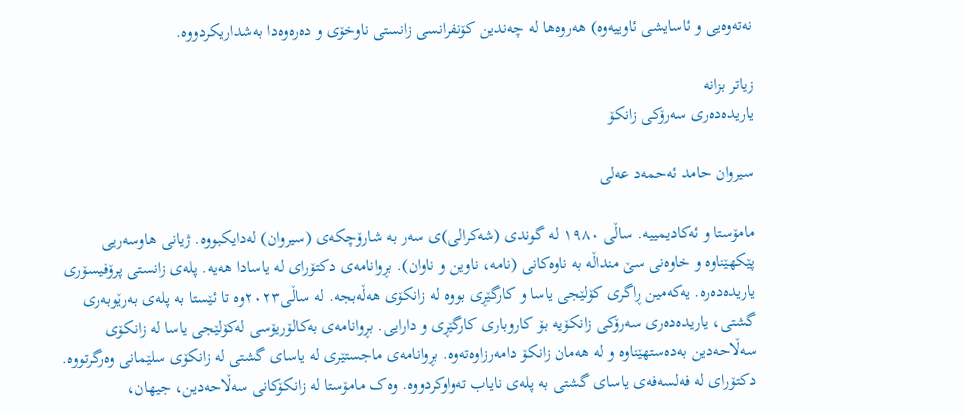نەتەوەیی‌ و ئاسایشی ئاوییەوه) هەروەها لە چەندین کۆنفرانسی زانستی ناوخۆی و دەرەوەدا‌ بەشداریکردووە.

زیاتر بزانە
یاریدەدەری سەرۆکی زانکۆ

سيروان حامد ئەحمەد عەلى

مامۆستا و ئەکادیمییە. ساڵی ١٩٨٠ لە گوندی (شەکرالى)ی سەر بە شارۆچکەی (سيروان) لەدایکبووە. ژیانی هاوسەریی پێکهێناوە و خاوەنی سێ منداڵە بە ناوەکانی (نامە، ناوین و ناوان). بڕوانامەی دکتۆرای لە ياسادا هەیە. پلەى زانستى پرۆفيسۆرى ياريدەدەرە. يەکەمين ڕاگرى کۆلێجى ياسا و کارگێڕى بووە لە زانکۆى هەڵەبجه. لە ساڵى٢٠٢٣وە تا ئێستا بە پلەى بەرێوبەرى گشتى، ياريدەدەری سەرۆکى زانکۆیە بۆ کاروبارى کارگێڕى و دارایی. بڕوانامەی بەکالۆريۆسى لەکۆلێجى ياسا لە زانکۆى سەڵاحەدین بەدەستهێناوه و لە هەمان زانکۆ دامەرزاوەتەوە. بڕوانامەى ماجستێرى لە ياسای گشتى له ‌زانکۆى سلێمانى وەرگرتووە. دکتۆرای لە فەلسەفەى ياساى گشتى بە پلەى ناياب تەواوکردووە. وەک مامۆستا لە زانکۆکانى سەڵاحەدین، جيهان،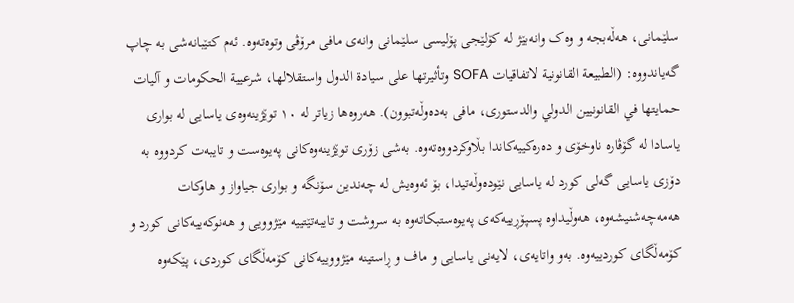سلێمانى، هەڵەبجه و وەک وانەبێژ لە کۆلێجى پۆليسى سلێمانى وانەى مافى مرۆڤى وتوەتەوە. ئەم کتێبانەشی بە چاپ گەیاندووە: (الطبيعة القانونية لاتفاقيات SOFA وتأثيرتها على سيادة الدول واستقلالها، شرعيية الحکومات و آليات حمايتها في القانونيين الدولي والدستورى، مافى بەدەوڵەتبوون). هەروەها زياتر لە ١٠ توێژينەوەى ياسايی لە بوارى ياسادا لە گۆڤارە ناوخۆى و دەرەکيیەکاندا بڵاوکردووەتەوه. بەشی زۆری توێژینەوەکانی پەیوەست و تایبەت کردووە بە دۆزی یاسایی گەلی کورد لە یاسایی نێودەوڵەتیدا، بۆ ئەوەیش لە چەندین سۆنگە و بواری جیاواز و هاوکات هەمەچەشنیشەوە، هەوڵیداوە پسپۆڕییەکەی پەیوەستبکاتەوە بە سروشت و تایبەتێتییە مێژوویی و هەنوکەییەکانی کورد و کۆمەڵگای کوردییەوە. بەو واتایەی، لایەنی یاسایی و ماف و ڕاستینە مێژووییەکانی کۆمەڵگای کوردی، پێکەوە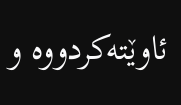ئاوێتەکردووە و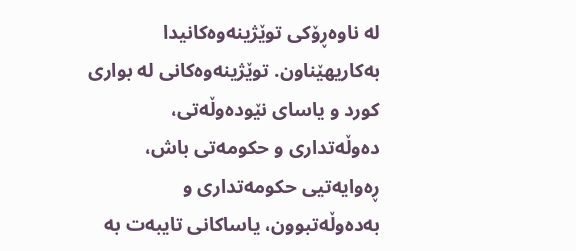لە ناوەڕۆکی توێژینەوەکانیدا بەکاریهێناون. توێژینەوەکانی لە بواری کورد و یاسای نێودەوڵەتی، دەوڵەتداری و حکومەتی باش، ڕەوایەتیی حکومەتداری و بەدەوڵەتبوون، یاساکانی تایبەت بە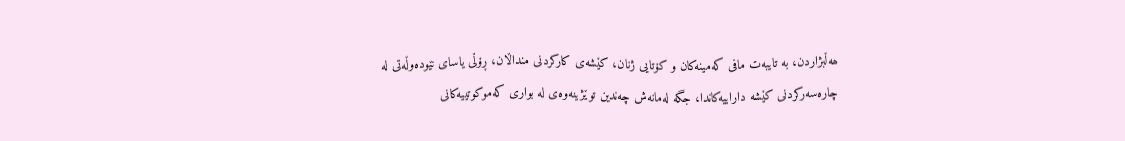ھەڵبژاردن، بە تایبەت مافی کەمینەکان و کۆتایی ژنان، کێشەی کارکردنی منداڵان، ڕۆڵی یاسای نێودەوڵەتی لە چارەسەرکردنی کێشە داراییەکاندا، جگە لەمانەش چەندین توێژینەوەی لە بواری کەموکوتییەکانی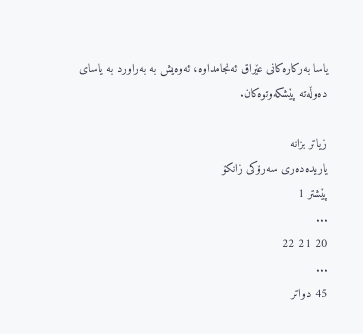یاسا بەرکارەکانی عێراق ئەنجامداوە، ئەوەیش بە بەراورد بە یاسای دەوڵەتە پێشکەوتوەکان.

زیاتر بزانە
یاریدەدەری سەرۆکی زانکۆ
پێشتر 1
...
20 21 22
...
45 دواتر